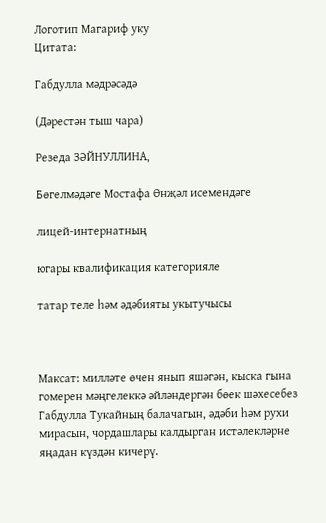Логотип Магариф уку
Цитата:

Габдулла мәдрәсәдә

(Дәрестән тыш чара)

Резеда ЗӘЙНУЛЛИНА,

Бөгелмәдәге Мостафа Өнҗәл исемендәге

лицей-интернатның

югары квалификация категорияле

татар теле һәм әдәбияты укытучысы



Максат: милләте өчен янып яшәгән, кыска гына гомерен мәңгелеккә әйләндергән бөек шәхесебез Габдулла Тукайның балачагын, әдәби һәм рухи мирасын, чордашлары калдырган истәлекләрне яңадан күздән кичерү.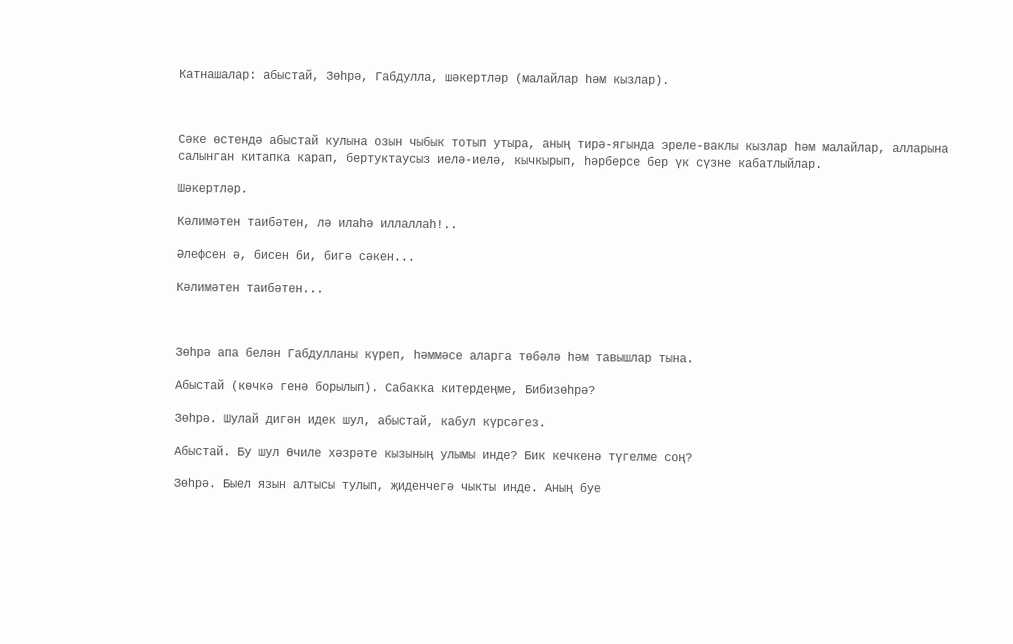Катнашалар: абыстай, Зөһрә, Габдулла, шәкертләр (малайлар һәм кызлар).



Сәке өстендә абыстай кулына озын чыбык тотып утыра, аның тирә-ягында эреле-ваклы кызлар һәм малайлар, алларына салынган китапка карап, бертуктаусыз иелә-иелә, кычкырып, һәрберсе бер үк сүзне кабатлыйлар.

Шәкертләр.

Кәлимәтен таибәтен, лә илаһә иллаллаһ!..

Әлефсен ә, бисен би, бигә сәкен...

Кәлимәтен таибәтен...



Зөһрә апа белән Габдулланы күреп, һәммәсе аларга төбәлә һәм тавышлар тына.

Абыстай (көчкә генә борылып). Сабакка китердеңме, Бибизөһрә?

Зөһрә. Шулай дигән идек шул, абыстай, кабул күрсәгез.

Абыстай. Бу шул Өчиле хәзрәте кызының улымы инде? Бик кечкенә түгелме соң?

Зөһрә. Быел язын алтысы тулып, җиденчегә чыкты инде. Аның буе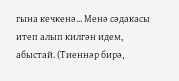гына кечкенә... Менә сәдакасы итеп алып килгән идем, абыстай. (Тиеннәр бирә,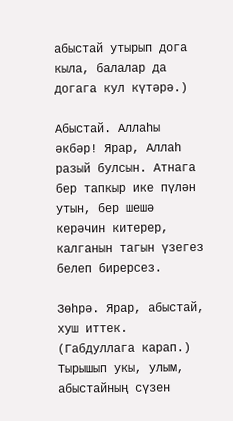абыстай утырып дога кыла, балалар да догага кул күтәрә.)

Абыстай. Аллаһы әкбәр! Ярар, Аллаһ разый булсын. Атнага бер тапкыр ике пүлән утын, бер шешә керәчин китерер, калганын тагын үзегез белеп бирерсез.

Зөһрә. Ярар, абыстай, хуш иттек. (Габдуллага карап.) Тырышып укы, улым, абыстайның сүзен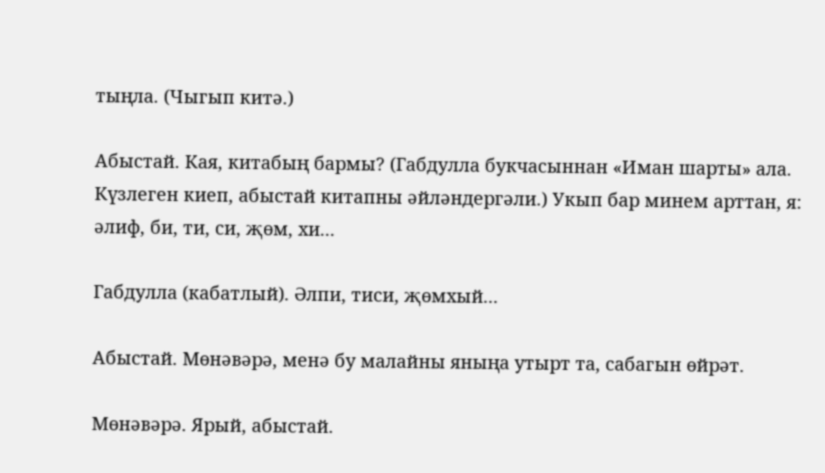тыңла. (Чыгып китә.)

Абыстай. Кая, китабың бармы? (Габдулла букчасыннан «Иман шарты» ала. Күзлеген киеп, абыстай китапны әйләндергәли.) Укып бар минем арттан, я: әлиф, би, ти, си, җөм, хи...

Габдулла (кабатлый). Әлпи, тиси, җөмхый...

Абыстай. Мөнәвәрә, менә бу малайны яныңа утырт та, сабагын өйрәт.

Мөнәвәрә. Ярый, абыстай.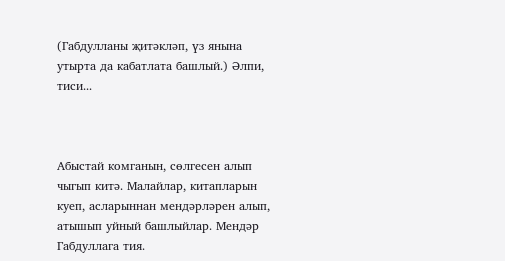(Габдулланы җитәкләп, үз янына утырта да кабатлата башлый.) Әлпи, тиси...



Абыстай комганын, сөлгесен алып чыгып китә. Малайлар, китапларын куеп, асларыннан мендәрләрен алып, атышып уйный башлыйлар. Мендәр Габдуллага тия.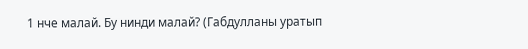1 нче малай. Бу нинди малай? (Габдулланы уратып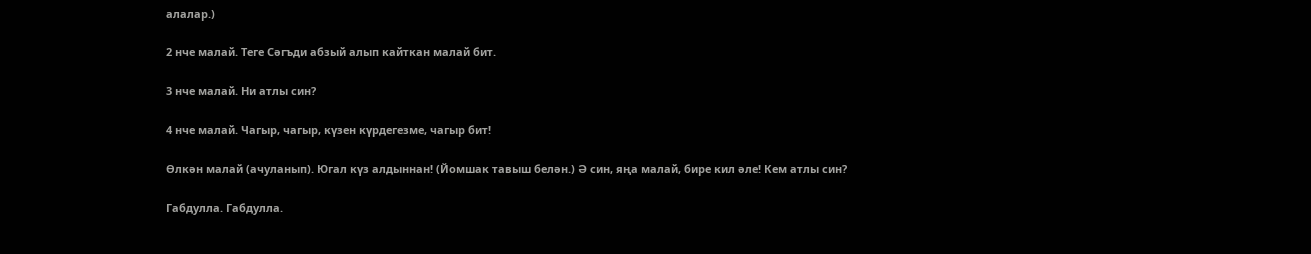алалар.)

2 нче малай. Теге Сәгъди абзый алып кайткан малай бит.

3 нче малай. Ни атлы син?

4 нче малай. Чагыр, чагыр, күзен күрдегезме, чагыр бит!

Өлкән малай (ачуланып). Югал күз алдыннан! (Йомшак тавыш белән.) Ә син, яңа малай, бире кил әле! Кем атлы син?

Габдулла. Габдулла.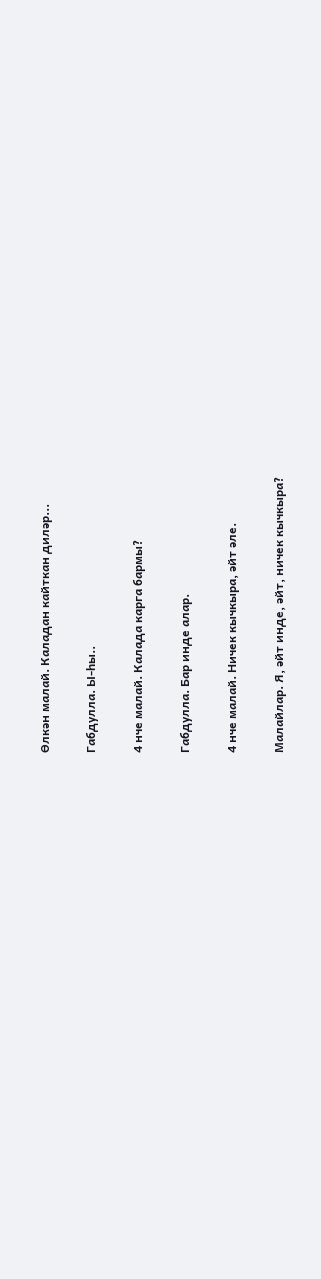Өлкән малай. Каладан кайткан диләр...

Габдулла. Ы-һы..

4 нче малай. Калада карга бармы?

Габдулла. Бар инде алар.

4 нче малай. Ничек кычкыра, әйт әле.

Малайлар. Я, әйт инде, әйт, ничек кычкыра?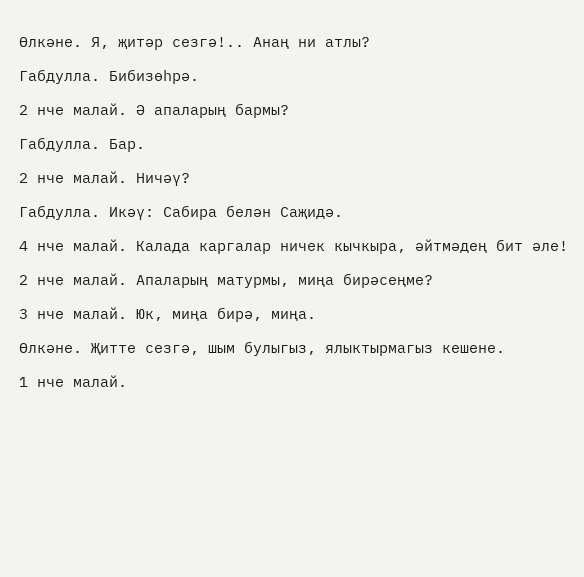Өлкәне. Я, җитәр сезгә!.. Анаң ни атлы?

Габдулла. Бибизөһрә.

2 нче малай. Ә апаларың бармы?

Габдулла. Бар.

2 нче малай. Ничәү?

Габдулла. Икәү: Сабира белән Саҗидә.

4 нче малай. Калада каргалар ничек кычкыра, әйтмәдең бит әле!

2 нче малай. Апаларың матурмы, миңа бирәсеңме?

3 нче малай. Юк, миңа бирә, миңа.

Өлкәне. Җитте сезгә, шым булыгыз, ялыктырмагыз кешене.

1 нче малай.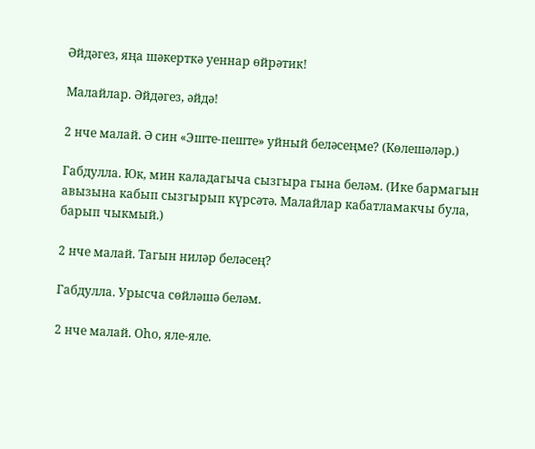Әйдәгез, яңа шәкерткә уеннар өйрәтик!

Малайлар. Әйдәгез, әйдә!

2 нче малай. Ә син «Эште-пеште» уйный беләсеңме? (Көлешәләр.)

Габдулла. Юк, мин каладагыча сызгыра гына беләм. (Ике бармагын авызына кабып сызгырып күрсәтә. Малайлар кабатламакчы була, барып чыкмый.)

2 нче малай. Тагын ниләр беләсең?

Габдулла. Урысча сөйләшә беләм.

2 нче малай. Оһо, яле-яле.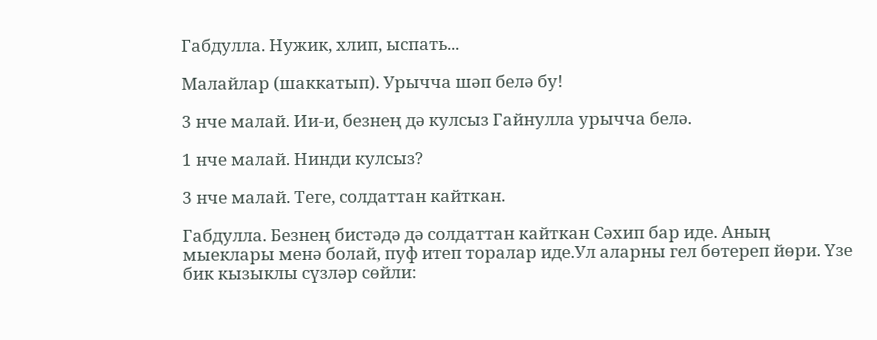Габдулла. Нужик, хлип, ыспать...

Малайлар (шаккатып). Урычча шәп белә бу!

3 нче малай. Ии-и, безнең дә кулсыз Гайнулла урычча белә.

1 нче малай. Нинди кулсыз?

3 нче малай. Теге, солдаттан кайткан.

Габдулла. Безнең бистәдә дә солдаттан кайткан Сәхип бар иде. Аның мыеклары менә болай, пуф итеп торалар иде.Ул аларны гел бөтереп йөри. Үзе бик кызыклы сүзләр сөйли: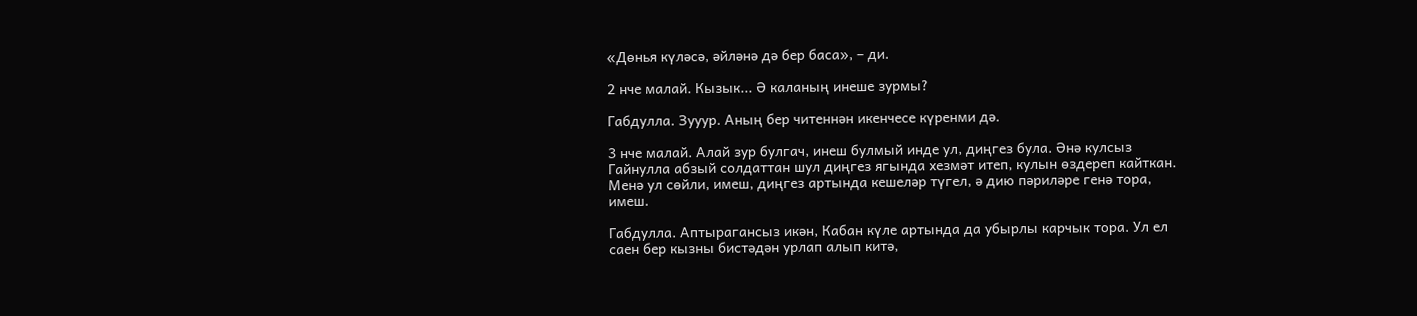«Дөнья күләсә, әйләнә дә бер баса», – ди.

2 нче малай. Кызык... Ә каланың инеше зурмы?

Габдулла. Зууур. Аның бер читеннән икенчесе күренми дә.

3 нче малай. Алай зур булгач, инеш булмый инде ул, диңгез була. Әнә кулсыз Гайнулла абзый солдаттан шул диңгез ягында хезмәт итеп, кулын өздереп кайткан. Менә ул сөйли, имеш, диңгез артында кешеләр түгел, ә дию пәриләре генә тора, имеш.

Габдулла. Аптырагансыз икән, Кабан күле артында да убырлы карчык тора. Ул ел саен бер кызны бистәдән урлап алып китә,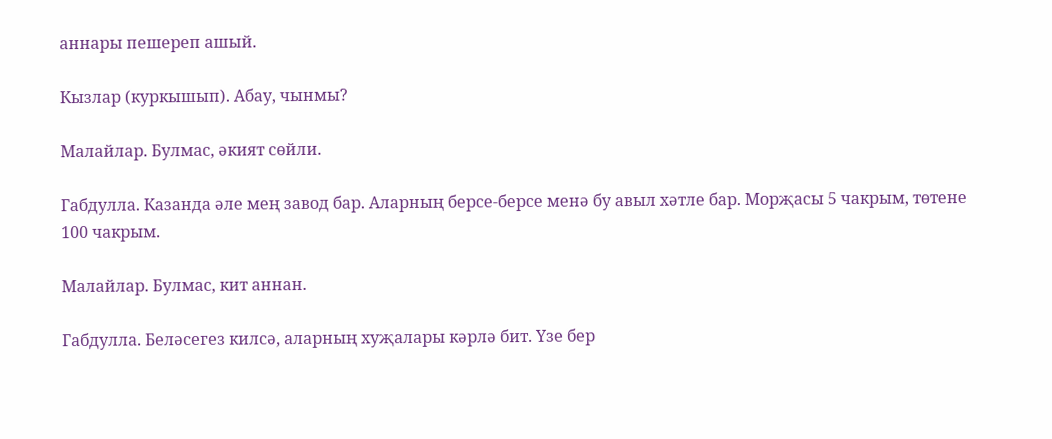аннары пешереп ашый.

Кызлар (куркышып). Абау, чынмы?

Малайлар. Булмас, әкият сөйли.

Габдулла. Казанда әле мең завод бар. Аларның берсе-берсе менә бу авыл хәтле бар. Морҗасы 5 чакрым, төтене 100 чакрым.

Малайлар. Булмас, кит аннан.

Габдулла. Беләсегез килсә, аларның хуҗалары кәрлә бит. Үзе бер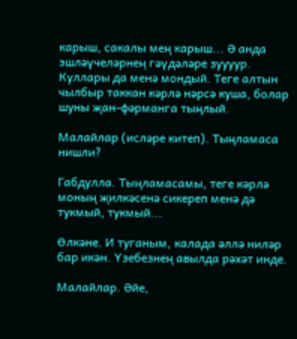карыш, сакалы мең карыш... Ә анда эшләүчеләрнең гәүдәләре зуууур. Куллары да менә мондый. Теге алтын чылбыр таккан кәрлә нәрсә куша, болар шуны җан-фәрманга тыңлый.

Малайлар (исләре китеп). Тыңламаса нишли?

Габдулла. Тыңламасамы, теге кәрлә моның җилкәсенә сикереп менә дә тукмый, тукмый...

Өлкәне. И туганым, калада әллә ниләр бар икән. Үзебезнең авылда рәхәт инде.

Малайлар. Әйе,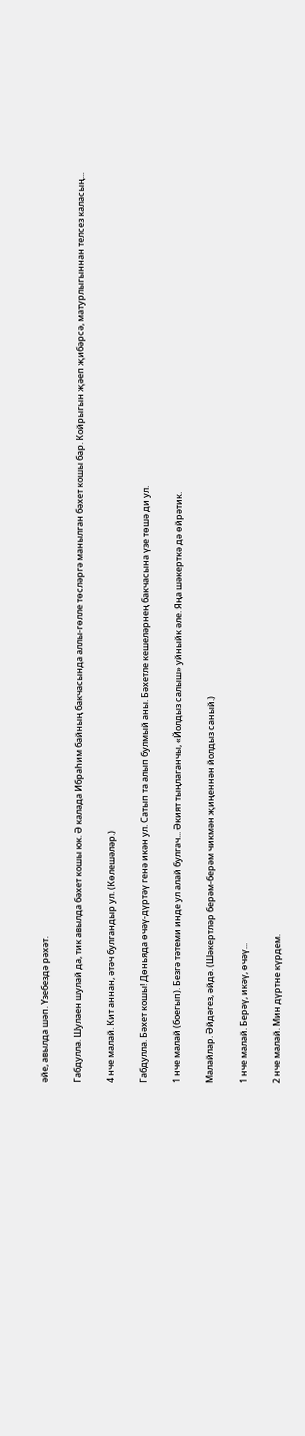әйе, авылда шәп. Үзебездә рәхәт.

Габдулла. Шулаен шулай да, тик авылда бәхет кошы юк. Ә калада Ибраһим байның бакчасында аллы-гөлле төсләргә манылган бәхет кошы бар. Койрыгын җәеп җибәрсә, матурлыгыннан телсез каласың...

4 нче малай. Кит аннан, әтәч булгандыр ул. (Көлешәләр.)

Габдулла. Бәхет кошы! Дөньяда өчәү-дүртәү генә икән ул. Сатып та алып булмый аны. Бәхетле кешеләрнең бакчасына үзе төшә ди ул.

1 нче малай (боегып). Безгә тәтеми инде ул алай булгач... Әкият тыңлаганчы, «Йолдыз салыш» уйныйк әле. Яңа шәкерткә дә өйрәтик.

Малайлар. Әйдәгез, әйдә. (Шәкертләр берәм-берәм чикмән җиңеннән йолдыз саный.)

1 нче малай. Берәү, икәү, өчәү...

2 нче малай. Мин дүртне күрдем.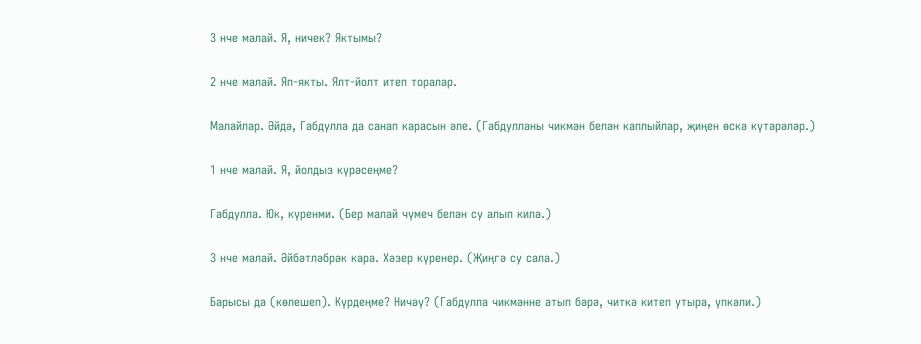3 нче малай. Я, ничек? Яктымы?

2 нче малай. Яп-якты. Ялт-йолт итеп торалар.

Малайлар. Әйдә, Габдулла да санап карасын әле. (Габдулланы чикмән белән каплыйлар, җиңен өскә күтәрәләр.)

1 нче малай. Я, йолдыз күрәсеңме?

Габдулла. Юк, күренми. (Бер малай чүмеч белән су алып килә.)

3 нче малай. Әйбәтләбрәк кара. Хәзер күренер. (Җиңгә су сала.)

Барысы да (көлешеп). Күрдеңме? Ничәү? (Габдулла чикмәнне атып бәрә, читкә китеп утыра, үпкәли.)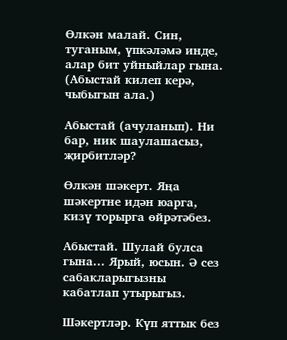Өлкән малай. Син, туганым, үпкәләмә инде, алар бит уйныйлар гына. (Абыстай килеп керә, чыбыгын ала.)

Абыстай (ачуланып). Ни бар, ник шаулашасыз, җирбитләр?

Өлкән шәкерт. Яңа шәкертне идән юарга, кизү торырга өйрәтәбез.

Абыстай. Шулай булса гына... Ярый, юсын. Ә сез сабакларыгызны кабатлап утырыгыз.

Шәкертләр. Күп яттык без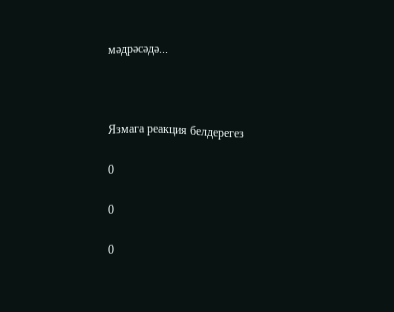мәдрәсәдә...



Язмага реакция белдерегез

0

0

0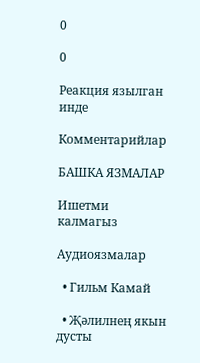0

0

Реакция язылган инде

Комментарийлар

БАШКА ЯЗМАЛАР

Ишетми калмагыз

Аудиоязмалар

  • Гильм Камай

  • Җәлилнең якын дусты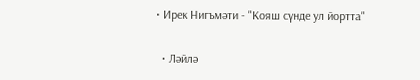• Ирек Нигъмәти - "Кояш сүнде ул йортта"

  • Ләйлә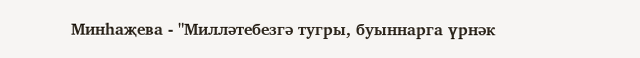Минһаҗева - "Милләтебезгә тугры, буыннарга үрнәк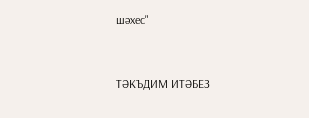шәхес"


ТӘКЪДИМ ИТӘБЕЗ